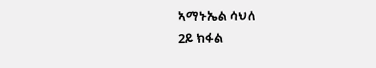ኣማኑኤል ሳህለ
2ይ ክፋል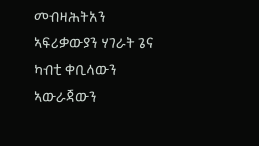መብዛሕትአን ኣፍሪቃውያን ሃገራት ጌና ካብቲ ቀቢላውን ኣውራጃውን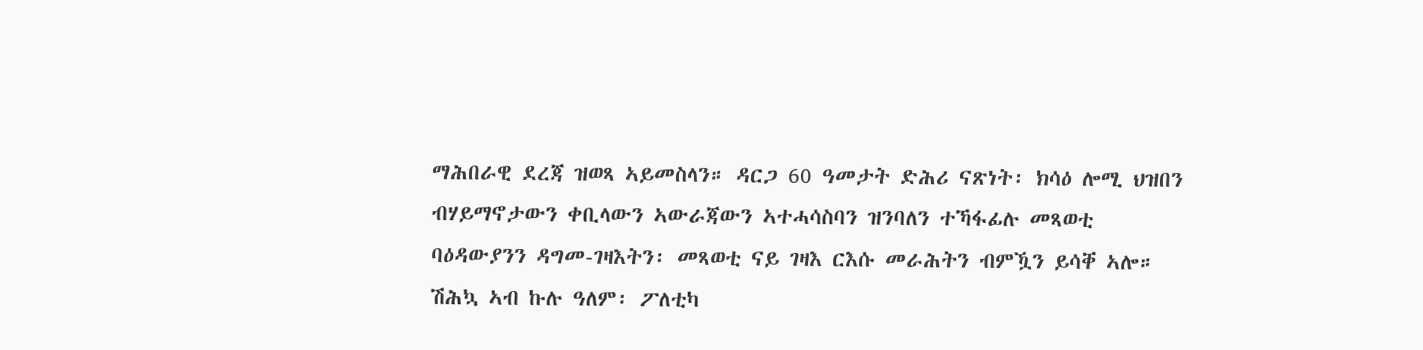ማሕበራዊ ደረጃ ዝወጻ ኣይመስላን። ዳርጋ 60 ዓመታት ድሕሪ ናጽነት፡ ክሳዕ ሎሚ ህዝበን ብሃይማኖታውን ቀቢላውን ኣውራጃውን ኣተሓሳስባን ዝንባለን ተኻፋፊሉ መጻወቲ ባዕዳውያንን ዳግመ-ገዛእትን፡ መጻወቲ ናይ ገዛእ ርእሱ መራሕትን ብምዃን ይሳቐ ኣሎ።
ሽሕኳ ኣብ ኩሉ ዓለም፡ ፖለቲካ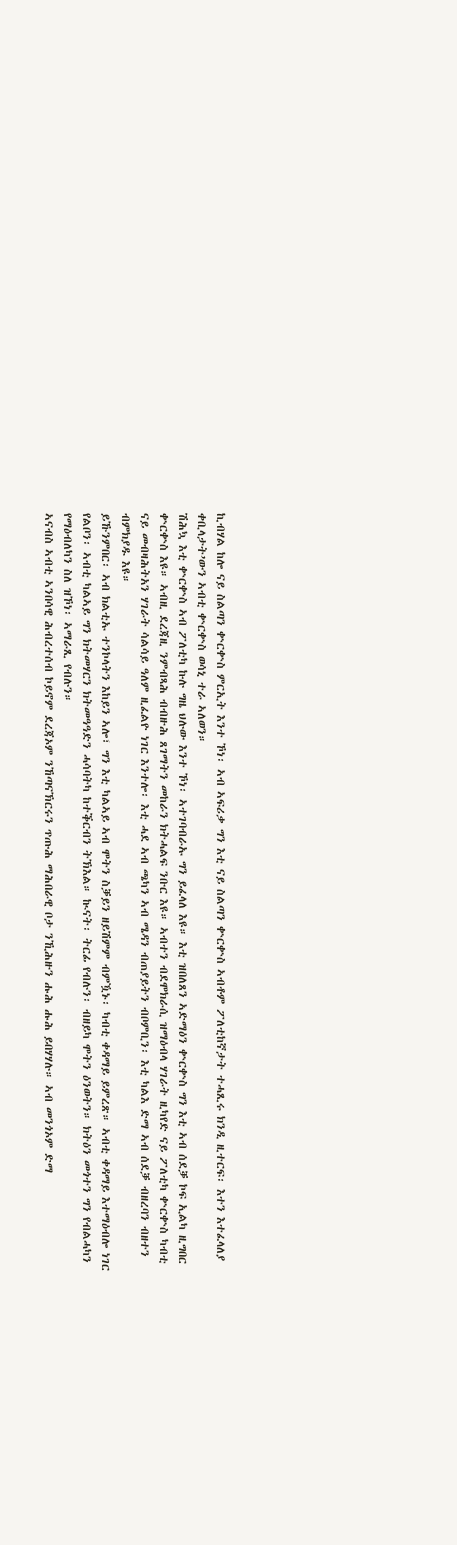ኪብሃል ከሎ ናይ ስልጣን ቍርቍስ ምርኢት እንተ ኾነ፡ ኣብ ኣፍሪቃ ግን እቲ ናይ ስልጣን ቍርቍስ ኣብቶም ፖለቲከኛታት ተሓጺሩ ክንዲ ዚተርፍ፡ እተን እተፈላለያ ቀቢላታት’ውን ኣብቲ ቍርቍስ ወሳኒ ተራ ኣለወን።
ሽሕኳ እቲ ቍርቍስ ኣብ ፖለቲካ ኩሉ ግዜ ህሉው እንተ ኾነ፡ ኣተገባብራኡ ግን ይፈላለ እዩ። እቲ ዝበለጸን ኣድማዕን ቍርቍስ ግን እቲ ኣብ ሰደቓ ኮፍ ኢልካ ዚግበር ቍርቍስ እዩ። ኣብዚ ደረጃዚ ንምብጻሕ ብብዙሕ ጸገማትን መከራን ክትሓልፍ ንቡር እዩ። ኣብተን ብደሞክራሲ ዝማዕብላ ሃገራት ዚካየድ ናይ ፖለቲካ ቍርቍስ ካብቲ ናይ መብዛሕትአን ሃገራት ሳልሳይ ዓለም ዚፈልዮ ነገር እንተሎ፡ እቲ ሓደ ኣብ ጫካን ኣብ ሜዳን ብጠያይትን ብቦምቢን፡ እቲ ካልእ ድማ ኣብ ሰደቓ ብዘረባን ብዘተን ብምክያዱ እዩ።
ይኹንምበር፡ ኣብ ክልቲኡ ተንኮላትን እከይን ኣሎ፣ ግን እቲ ካልኣይ ኣብ ሞትን ስቓይን ዘይሽምም ብምዃኑ፡ ካብቲ ቀዳማይ ይምረጽ። ኣብቲ ቀዳማይ እተማዕብሎ ነገር የልቦን፡ ኣብቲ ካልኣይ ግን ክትመሃርን ክትመዓዓድን ሓሳባትካ ከተቕርብን ትኽእል። ኲናት፡ ትርፊ የብሉን፡ ብዘይካ ሞትን ዕንወትን። ክትዕን መጎተን ግን የብልሓካን የማዕብለካን ስለ ዝኾነ፡ ኣማራጺ የብሉን።
ኣናብስ ኣብቲ ኣንበሳዊ ሕብረተሰብ ኮይኖም ደረጃኦም ንኸጣናኽርሩን ጥጡሕ ማሕበራዊ ቦታ ንኺሕዙን ሑሕ ሑሕ ይበሃሃሉ። ኣብ መንጎኦም ድማ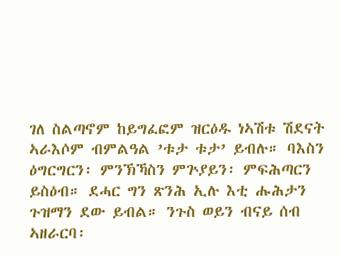ገለ ስልጣኖም ከይግፈፎም ዝርዕዱ ነኣሽቱ ሽደናት ኣራእሶም ብምልዓል ’ቱታ ቱታ’ ይብሉ። ባእስን ዕግርግርን፡ ምንኽኻስን ምጕያይን፡ ምፍሕጣርን ይስዕብ። ደሓር ግን ጽንሕ ኢሉ እቲ ሑሕታን ጉዝማን ደው ይብል። ንጉስ ወይን ብናይ ሰብ ኣዘራርባ፡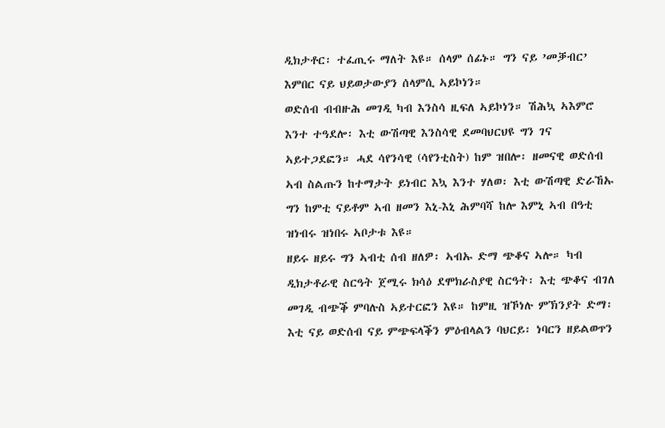ዲክታቶር፡ ተፈጢሩ ማለት እዩ። ሰላም ሰፊኑ። ግን ናይ ’መቓብር’ እምበር ናይ ህይወታውያን ሰላምሲ ኣይኮነን።
ወድሰብ ብብዙሕ መገዲ ካብ እንስሳ ዚፍለ ኣይኮነን። ሽሕኳ ኣእምሮ እንተ ተዓደሎ፡ እቲ ውሽጣዊ እንስሳዊ ደመባህርህዩ ግን ገና ኣይተጋደፎን። ሓደ ሳየንሳዊ (ሳየንቲስት) ከም ዝበሎ፡ ዘመናዊ ወድሰብ ኣብ ስልጡን ከተማታት ይነብር እኳ እንተ ሃለወ፡ እቲ ውሽጣዊ ድራኸኡ ግን ከምቲ ናይቶም ኣብ ዘመን እኒ-እኒ ሕምባሻ ከሎ እምኒ ኣብ በዓቲ ዝነብሩ ዝነበሩ ኣቦታቱ እዩ።
ዘይሩ ዘይሩ ግን ኣብቲ ሰብ ዘለዎ፡ ኣብኡ ድማ ጭቆና ኣሎ። ካብ ዲክታቶራዊ ስርዓት ጀሚሩ ክሳዕ ደሞክራስያዊ ስርዓት፡ እቲ ጭቆና ብገለ መገዲ ብጭቕ ምባሉስ ኣይተርፎን እዩ። ከምዚ ዝኾነሉ ምኽንያት ድማ፡ እቲ ናይ ወድሰብ ናይ ምጭፍላቕን ምዕብላልን ባህርይ፡ ነባርን ዘይልወጥን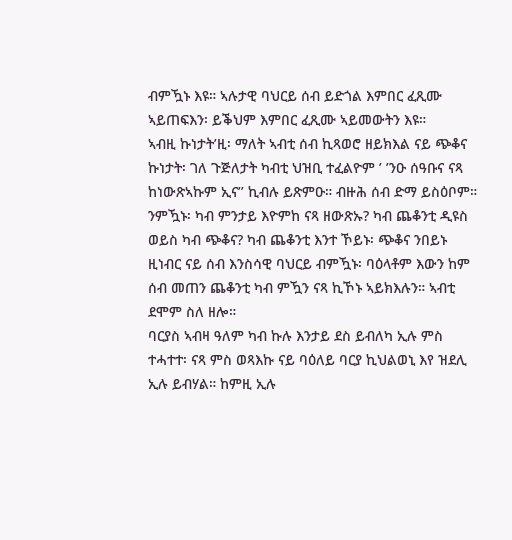ብምዃኑ እዩ። ኣሉታዊ ባህርይ ሰብ ይድጎል እምበር ፈጺሙ ኣይጠፍእን፡ ይቕህም እምበር ፈጺሙ ኣይመውትን እዩ።
ኣብዚ ኩነታት’ዚ፡ ማለት ኣብቲ ሰብ ኪጻወሮ ዘይክእል ናይ ጭቆና ኩነታት፡ ገለ ጉጅለታት ካብቲ ህዝቢ ተፈልዮም ’ ’ንዑ ሰዓቡና ናጻ ከነውጽኣኩም ኢና’’ ኪብሉ ይጽምዑ። ብዙሕ ሰብ ድማ ይስዕቦም።
ንምዃኑ፡ ካብ ምንታይ እዮምከ ናጻ ዘውጽኡ? ካብ ጨቆንቲ ዲዩስ ወይስ ካብ ጭቆና? ካብ ጨቆንቲ እንተ ኾይኑ፡ ጭቆና ንበይኑ ዚነብር ናይ ሰብ እንስሳዊ ባህርይ ብምዃኑ፡ ባዕላቶም እውን ከም ሰብ መጠን ጨቆንቲ ካብ ምዃን ናጻ ኪኾኑ ኣይክእሉን። ኣብቲ ደሞም ስለ ዘሎ።
ባርያስ ኣብዛ ዓለም ካብ ኩሉ እንታይ ደስ ይብለካ ኢሉ ምስ ተሓተተ፡ ናጻ ምስ ወጻእኩ ናይ ባዕለይ ባርያ ኪህልወኒ እየ ዝደሊ ኢሉ ይብሃል። ከምዚ ኢሉ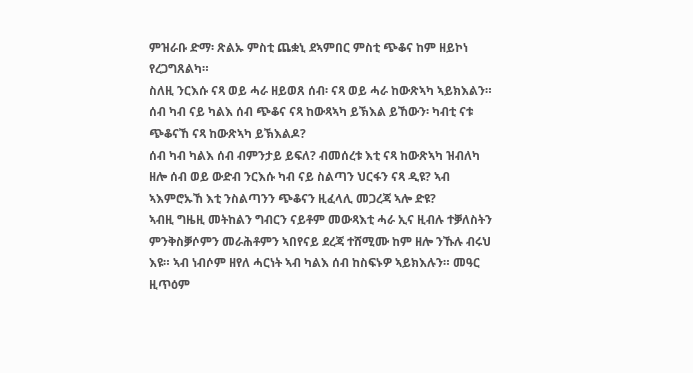ምዝራቡ ድማ፡ ጽልኡ ምስቲ ጨቋኒ ደኣምበር ምስቲ ጭቆና ከም ዘይኮነ የረጋግጸልካ።
ስለዚ ንርእሱ ናጻ ወይ ሓራ ዘይወጸ ሰብ፡ ናጻ ወይ ሓራ ከውጽኣካ ኣይክእልን። ሰብ ካብ ናይ ካልእ ሰብ ጭቆና ናጻ ከውጻኣካ ይኽእል ይኸውን፡ ካብቲ ናቱ ጭቆናኸ ናጻ ከውጽኣካ ይኽእልዶ?
ሰብ ካብ ካልእ ሰብ ብምንታይ ይፍለ? ብመሰረቱ እቲ ናጻ ከውጽኣካ ዝብለካ ዘሎ ሰብ ወይ ውድብ ንርእሱ ካብ ናይ ስልጣን ህርፋን ናጻ ዲዩ? ኣብ ኣእምሮኡኸ እቲ ንስልጣንን ጭቆናን ዚፈላሊ መጋረጃ ኣሎ ድዩ?
ኣብዚ ግዜዚ መትከልን ግብርን ናይቶም መውጻእቲ ሓራ ኢና ዚብሉ ተቓለስትን ምንቅስቓሶምን መራሕቶምን ኣበየናይ ደረጃ ተሸሚሙ ከም ዘሎ ንኹሉ ብሩህ እዩ። ኣብ ነብሶም ዘየለ ሓርነት ኣብ ካልእ ሰብ ከስፍኑዎ ኣይክእሉን። መዓር ዚጥዕም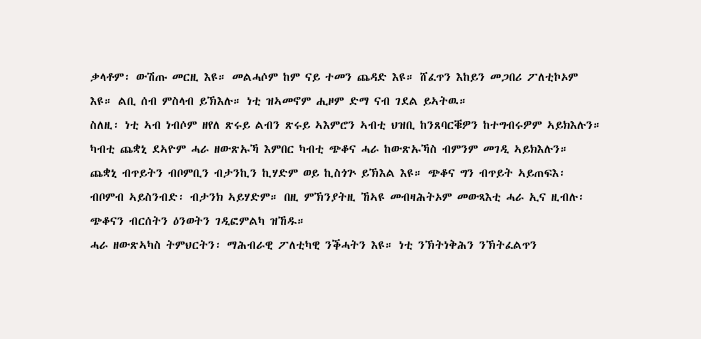ቃላቶም፡ ውሽጡ መርዚ እዩ። መልሓሶም ከም ናይ ተመን ጨዳድ እዩ። ሸፈጥን እከይን መጋበሪ ፖለቲኮኦም እዩ። ልቢ ሰብ ምስላብ ይኽእሉ። ነቲ ዝኣመኖም ሒዞም ድማ ናብ ገደል ይኣትዉ።
ስለዚ፡ ነቲ ኣብ ነብሶም ዘየለ ጽሩይ ልብን ጽሩይ ኣእምሮን ኣብቲ ህዝቢ ከንጸባርቑዎን ከተግብሩዎም ኣይክእሉን። ካብቲ ጨቋኒ ደኣዮም ሓራ ዘውጽኡኻ እምበር ካብቲ ጭቆና ሓራ ከውጽኡኻስ ብምንም መገዲ ኣይክእሉን።
ጨቋኒ ብጥይትን ብቦምቢን ብታንኪን ኪሃድም ወይ ኪስጎጕ ይኽእል እዩ። ጭቆና ግን ብጥይት ኣይጠፍእ፡ ብቦምብ ኣይስንብድ፡ ብታንክ ኣይሃድም። በዚ ምኽንያትዚ ኸኣዩ መብዛሕትኦም መውጻእቲ ሓራ ኢና ዚብሉ፡ ጭቆናን ብርሰትን ዕንወትን ገዲፎምልካ ዝኸዱ።
ሓራ ዘውጽኣካስ ትምህርትን፡ ማሕብራዊ ፖለቲካዊ ንቕሓትን እዩ። ነቲ ንኽትነቅሕን ንኽትፈልጥን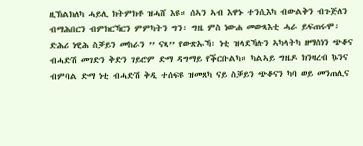ዚኽልክለካ ሓይሊ ክትምክቶ ዝሓሸ እዩ። ሰኣን ኣብ እዋኑ ተንሲእካ ብውልቅን ብጉጅለን ብማሕበርን ብምክርኻርን ምምካትን ግን፡ ግዜ ምስ ነውሐ መውጻእቲ ሓራ ይፍጠሩሞ፡ ድሕሪ ነዊሕ ስቓይን መከራን ’’ ናጻ’’ የውጽኡኻ፡ ነቲ ዝላደኻሉን ኣካላትካ ዘማሰነን ጭቆና ብሓድሽ መገድን ቅድን ገይሮም ድማ ዳግማይ የቕርቡልካ። ካልኣይ ግዜዶ ክንዛረብ ኴንና ብምባል ድማ ነቲ ብሓድሽ ቅዲ ተሰፍዩ ዝመጸካ ናይ ስቓይን ጭቆናን ካባ ወይ መንጠሊና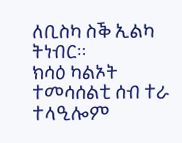ለቢስካ ስቕ ኢልካ ትነብር።
ክሳዕ ካልኦት ተመሳሰልቲ ሰብ ተራ ተላዒሎም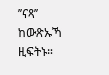’’ናጻ’’ ከውጽኡኻ ዚፍትኑ።